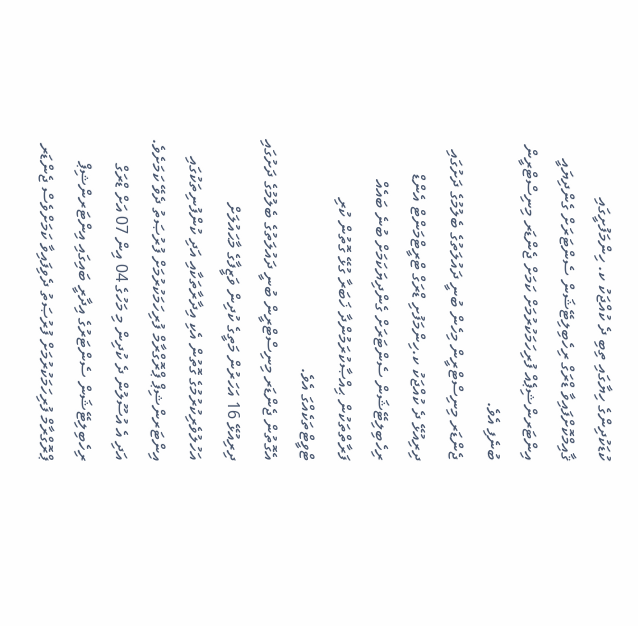ކުޑަކުދިންގެ ހިޔާގައި ތިބި ދެ ކުއްޖަކު ކ. ހިންމަފުށީގައި ޤާއިމްކޮށްފައިވާ ޑްރަގް ރިހެބިލިޓޭޝަން ސެންޓަރަށް ގެންދިޔައީ އިންޓަރންޝިޕެއް ފުރިހަމަކުރުމަށް ކަމަށް ޖެންޑަރ މިނިސްޓްރީން ބުނެފި އެވެ.
ޖެންޑަރ މިނިސްޓްރީން މިހެން ބުނީ ދައުލަތުގެ ބެލުމުގެ ދަށުގައި ދިރިއުޅޭ ދެ ކުއްޖަކު ކ.ހިންމަފުށި ޑްރަގް ޓްރީޓްމަންޓް އެންޑް ރިހެބިލިޓޭޝަން ސެންޓަރަށް ގެންދިޔަކަމަށް ބުނެ ބައެއް ފަރާތްތަކުން ޙިއްޞާކުރަމުންދާ ޚަބަރާ ގުޅޭ ގޮތުން ކުރި ޓްވީޓްތަކެއްގަ އެވެ.
އެގޮތުން ޖެންޑަރ މިނިސްޓްރީން ބުނީ ދައުލަތުގެ ބެލުމުގެ ދަށުގައި ދިރިއުޅޭ 16 އަހަރުން މަތީގެ ކުދިން ވަޒީފާގެ މާޙައުލަށް އަހުލުވެރިކުރުމުގެ ގޮތުން އެކި އިދާރާތަކާއި އަދި ކުންފުނިތަކުގައި އިންޓަރންޝިޕް ޕްރޮގްރާމް ފުރިހަމަކުރުމަށް ފުރުޞަތު ދެވޭ ކަމަށެވެ. އަދި އެ އުސޫލުން ދެ ކުދިން މި މަހުގެ 04 އިން 07 އަށް ޑްރަގް ރިހެބިލިޓޭޝަން ސެންޓަރުގެ އިދާރީ ބައިގައި އިންޓަރންޝިޕް ޕްރޮގްރާމް ފުރިހަމަކުރުމަށް ފުރުޞަތު ދެވިފައިވާ ކަމަށްވެސް ޖެންޑަރ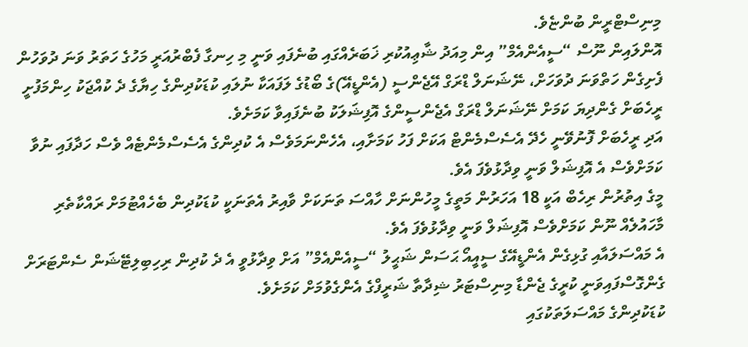މިނިސްޓްރީން ބުންޏެވެ.
އޮންލައިން ނޫސް “ސީއެންއެމް” އިން މިއަދު ޝާޢިއުކުރި ޚަބަރެއްގައި ބުނެފައި ވަނީ މި ހިނގާ ފެބްރުއަރީ މަހުގެ ހަތަރު ވަނަ ދުވަހުން ފެށިގެން ހަތްވަނަ ދުވަހަށް، ނޭޝަނަލް ޑްރަގް އޭޖެންސީ (އެންޑީއޭ)ގެ ބޯޑުގެ ލަފައަކާ ނުލައި ކުޑަކުދިންގެ ހިޔާގެ ދެ ކުއްޖަކު ހިންމަފުށީ ރީހެބަށް ގެންދިޔަ ކަމަށް ނޭޝަނަލް ޑްރަގް އެޖެންސީންގެ އޮފިޝަލަކު ބުނެފައިވާ ކަމަށެވެ.
އަދި ރީހެބަށް ފޮނުވޭނީ ހެދޭ އެސެސްމެންޓް އަކަށް ފަހު ކަމަށާއި، އެހެންނަމަވެސް އެ ކުދިންގެ އެސެސްމެންޓެއް ވެސް ހަދާފައި ނުވާ ކަމަށްވެސް އެ އޮފިޝަލް ވަނީ ވިދާޅުވެފަ އެވެ.
މީގެ އިތުރުން ރިހެބް އަކީ 18 އަހަރުން މަތީގެ މީހުންނަށް ހާއްސަ ތަނަކަށް ވާއިރު އެތަނަކީ ކުޑަކުދިން ބެހެއްޓުމަށް ރައްކާތެރި މާހައުލެއް ނޫން ކަމަށްވެސް އޮފިޝަލް ވަނީ ވިދާޅުވެފަ އެވެ.
އެ މައްސަލައާއި ގުޅިގެން އެންޑީއޭގެ ސީއީއޯ ޙަސަން ޝަޙީލު “ސީއެންއެމް” އަށް ވިދާޅުވީ އެ ދެ ކުދިން ރިހިބިލިޓޭޝަން ސެންޓަރަށް ގެންގޮސްފައިވަނީ ކުރީގެ ޖެންޑާ މިނިސްޓަރު ޝިދާތާ ޝަރީފްގެ އެންގެވުމަށް ކަމަށެވެ.
ކުޑަކުދިންގެ މައްސަލަތަކުގައި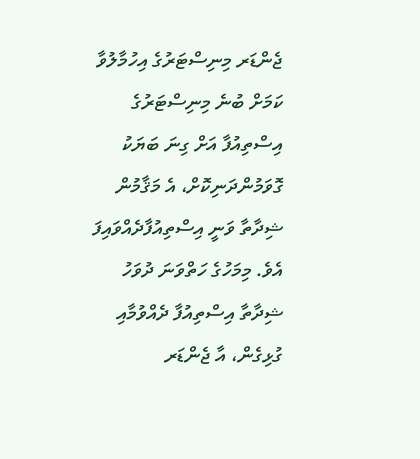ޖެންޑަރ މިނިސްޓަރުގެ އިހުމާލުވާ ކަމަށް ބުނެ މިނިސްޓަރުގެ އިސްތިއުފާ އަށް ގިނަ ބަޔަކު ގޮވަމުންދަނިކޮށް، އެ މަޤާމުން ޝިދާތާ ވަނީ އިސްތިއުފާދެއްވައިފަ އެވެ. މިމަހުގެ ހަތްވަނަ ދުވަހު ޝިދާތާ އިސްތިއުފާ ދެއްވުމާއި ގުޅިގެން، އާ ޖެންޑަރ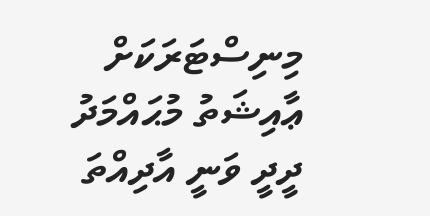މިނިސްޓަރަކަށް ޢާއިޝަތު މުޙައްމަދު ދީދީ ވަނީ އާދިއްތަ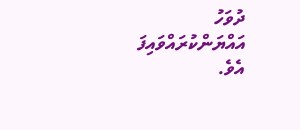ދުވަހު އައްޔަންކުރައްވައިފަ އެވެ.